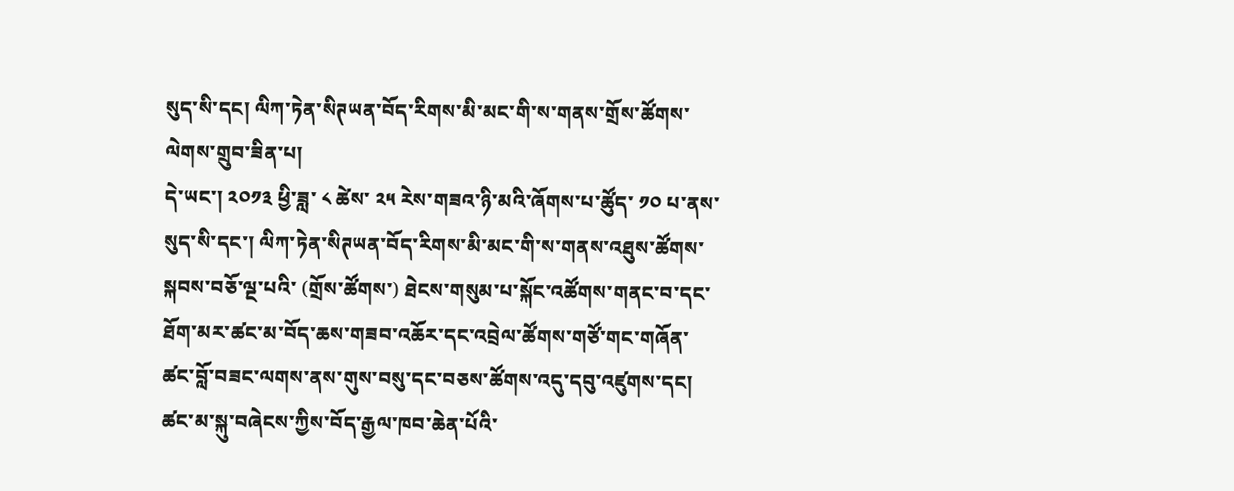སུད་སི་དང། ལིཀ་ཏེན་སིཊཡན་བོད་རིགས་མི་མང་གི་ས་གནས་གྲོས་ཚོགས་ལེགས་གྲུབ་ཟིན་པ།
དེ་ཡང་། ༢༠༡༣ ཕྱི་ཟླ་ ༨ ཚེས་ ༢༥ རེས་གཟའ་ཉི་མའི་ཞོགས་པ་ཚོུད་ ༡༠ པ་ནས་སུད་སི་དང་། ལིཀ་ཏེན་སིཊཡན་བོད་རིགས་མི་མང་གི་ས་གནས་འཐུས་ཚོགས་སྐབས་བཅོ་ལྔ་པའི་ (གྲོས་ཚོགས་) ཐེངས་གསུམ་པ་སྐོང་འཚོགས་གནང་བ་དང་ཐོག་མར་ཚང་མ་བོད་ཆས་གཟབ་འཆོར་དང་འབྲེལ་ཚོགས་གཙོ་གང་གཞོན་ཚང་བློ་བཟང་ལགས་ནས་གུས་བསུ་དང་བཅས་ཚོགས་འདུ་དབུ་འཛུགས་དང། ཚང་མ་སྐུ་བཞེངས་ཀྱིས་བོད་རྒྱལ་ཁབ་ཆེན་པོའི་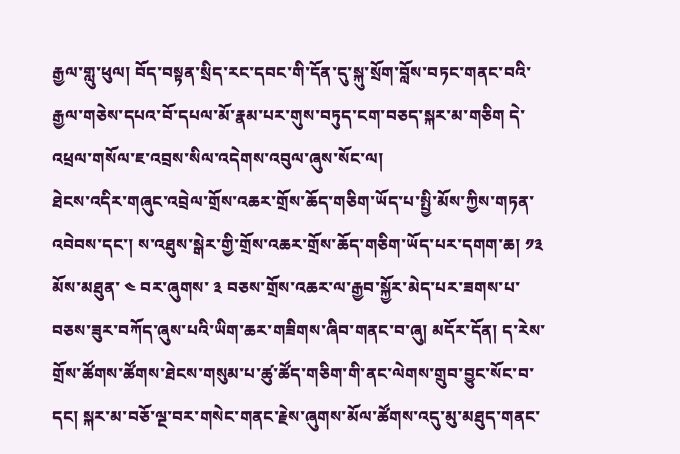རྒྱལ་གླུ་ཕུལ། བོད་བསྟན་སྲིད་རང་དབང་གི་དོན་དུ་སྐུ་སྲོག་བློས་བཏང་གནང་བའི་རྒྱལ་གཅེས་དཔའ་བོ་དཔལ་མོ་རྣམ་པར་གུས་བཏུད་ངག་བཅད་སྐར་མ་གཅིག དེ་འཕྲལ་གསོལ་ཇ་འབྲས་སིལ་འདེགས་འབུལ་ཞུས་སོང་ལ།
ཐེངས་འདིར་གཞུང་འབྲེལ་གྲོས་འཆར་གྲོས་ཆོད་གཅིག་ཡོད་པ་སྤྱི་མོས་ཀྱིས་གཏན་འབེབས་དང་། ས་འཐུས་སྒེར་གྱི་གྲོས་འཆར་གྲོས་ཆོད་གཅིག་ཡོད་པར་དགག་ཆ། ༡༣ མོས་མཐུན་ ༤ བར་ཞུགས་ ༣ བཅས་གྲོས་འཆར་ལ་རྒྱབ་སྐྱོར་མེད་པར་ཟགས་པ་བཅས་ཟུར་བཀོད་ཞུས་པའི་ཡིག་ཆར་གཟིགས་ཞིབ་གནང་བ་ཞུ། མདོར་དོན། ད་རེས་གྲོས་ཚོགས་ཚོགས་ཐེངས་གསུམ་པ་ཚུ་ཚོད་གཅིག་གི་ནང་ལེགས་གྲུབ་བྱུང་སོང་བ་དང། སྐར་མ་བཅོ་ལྔ་བར་གསེང་གནང་རྗེས་ཞུགས་མོལ་ཚོགས་འདུ་མུ་མཐུད་གནང་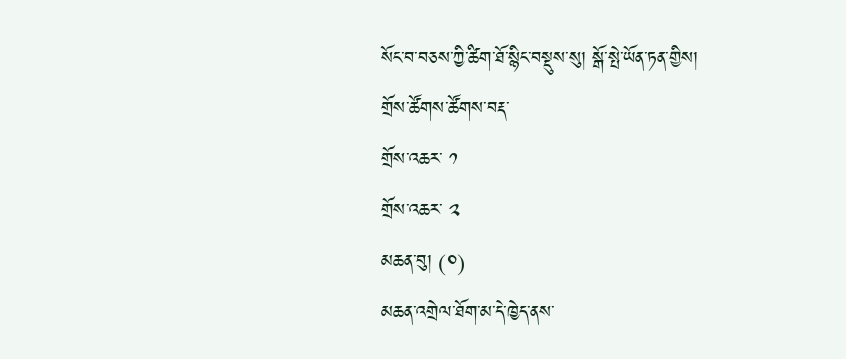སོང་བ་བཅས་ཀྱི་ཚིག་ཐོ་སྙིང་བསྡུས་སུ། སྒོ་སྤེ་ཡོན་ཏན་གྱིས།
གྲོས་ཚོགས་ཚོགས་བརྡ་
གྲོས་འཆར་ ༡
གྲོས་འཆར་ ༢
མཆན་བུ། (༠)
མཆན་འགྲེལ་ཐོག་མ་དེ་ཁྱེད་ནས་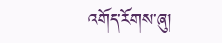འགོད་རོགས་ཞུ།